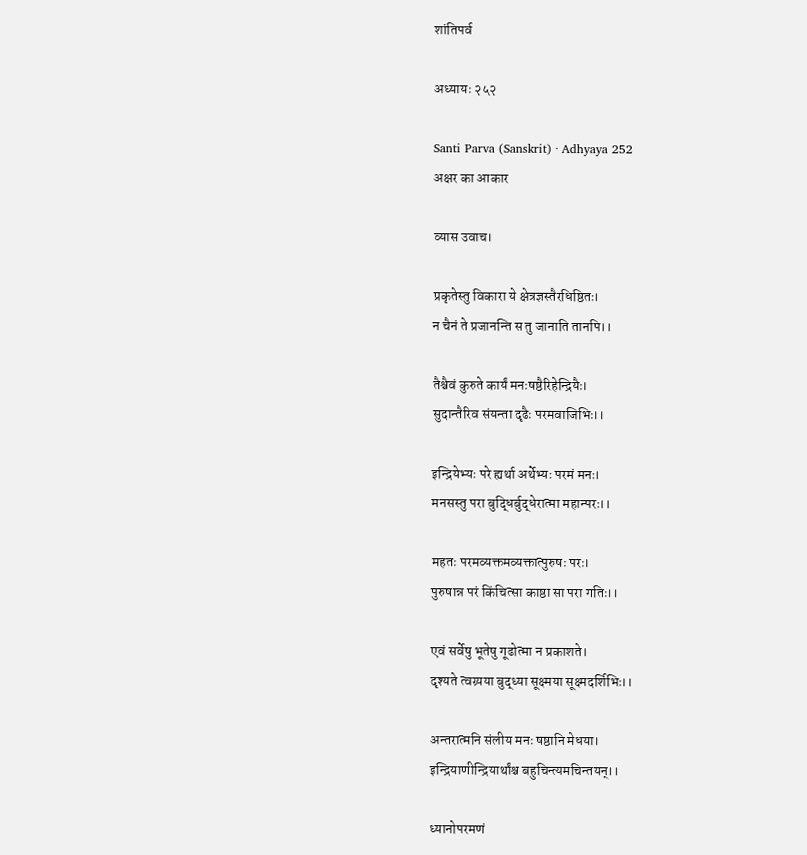शांतिपर्व

अध्यायः २५२

Santi Parva (Sanskrit) · Adhyaya 252
अक्षर का आकार

व्यास उवाच।

प्रकृतेस्तु विकारा ये क्षेत्रज्ञस्तैरधिष्ठितः।
न चैनं ते प्रजानन्ति स तु जानाति तानपि।।

तैश्चैवं कुरुते कार्यं मनःषष्ठैरिहेन्द्रियैः।
सुदान्तैरिव संयन्ता दृढैः परमवाजिभिः।।

इन्द्रियेभ्यः परे ह्यर्था अर्थेभ्यः परमं मनः।
मनसस्तु परा बुद्धिर्बुद्धेरात्मा महान्परः।।

महतः परमव्यक्तमव्यक्तात्पुरुषः परः।
पुरुषान्न परं किंचित्सा काष्ठा सा परा गतिः।।

एवं सर्वेषु भूतेषु गूढोत्मा न प्रकाशते।
दृश्यते त्वग्र्यया बुद्ध्या सूक्ष्मया सूक्ष्मदर्शिभिः।।

अन्तरात्मनि संलीय मनः षष्ठानि मेधया।
इन्द्रियाणीन्द्रियार्थांश्च बहुचिन्त्यमचिन्तयन्।।

ध्यानोपरमणं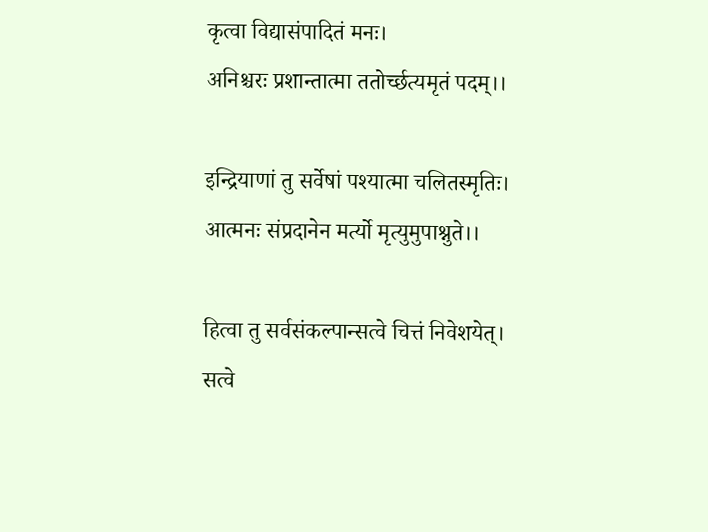कृत्वा विद्यासंपादितं मनः।
अनिश्चरः प्रशान्तात्मा ततोर्च्छत्यमृतं पदम्।।

इन्द्रियाणां तु सर्वेषां पश्यात्मा चलितस्मृतिः।
आत्मनः संप्रदानेन मर्त्यो मृत्युमुपाश्नुते।।

हित्वा तु सर्वसंकल्पान्सत्वे चित्तं निवेशयेत्।
सत्वे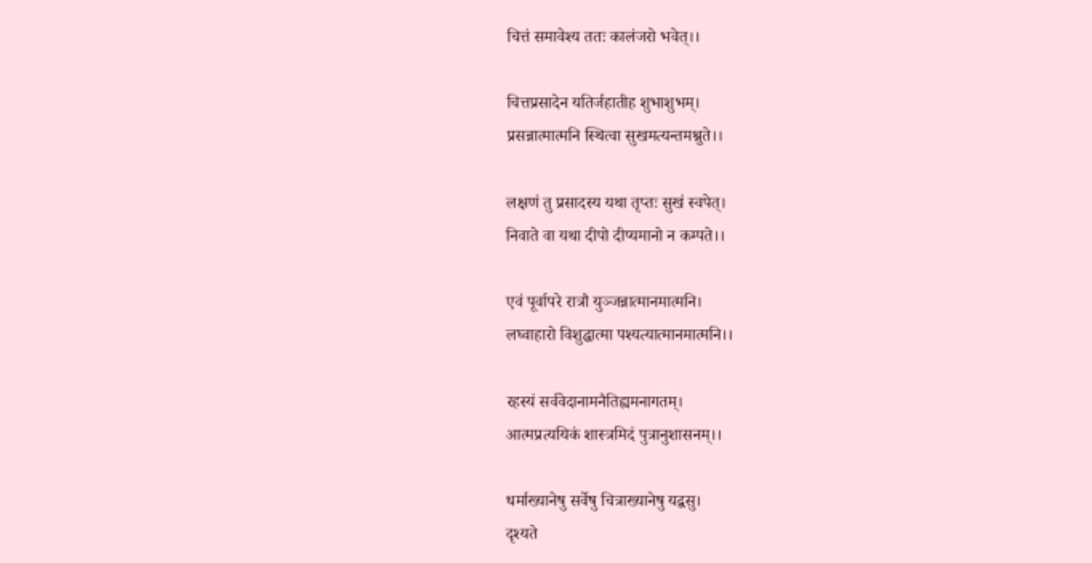चित्तं समावेश्य ततः कालंजरो भवेत्।।

चित्तप्रसादेन यतिर्जहातीह शुभाशुभम्।
प्रसन्नात्मात्मनि स्थित्वा सुखमत्यन्तमश्नुते।।

लक्षणं तु प्रसादस्य यथा तृप्तः सुखं स्वपेत्।
निवाते वा यथा दीपो दीप्यमानो न कम्पते।।

एवं पूर्वापरे रात्रौ युञ्जन्नात्मानमात्मनि।
लघ्वाहारो विशुद्धात्मा पश्यत्यात्मानमात्मनि।।

रहस्यं सर्ववेदानामनैतिह्यमनागतम्।
आत्मप्रत्ययिकं शास्त्रमिदं पुत्रानुशासनम्।।

धर्माख्यानेषु सर्वेषु चित्राख्यानेषु यद्वसु।
दृश्यते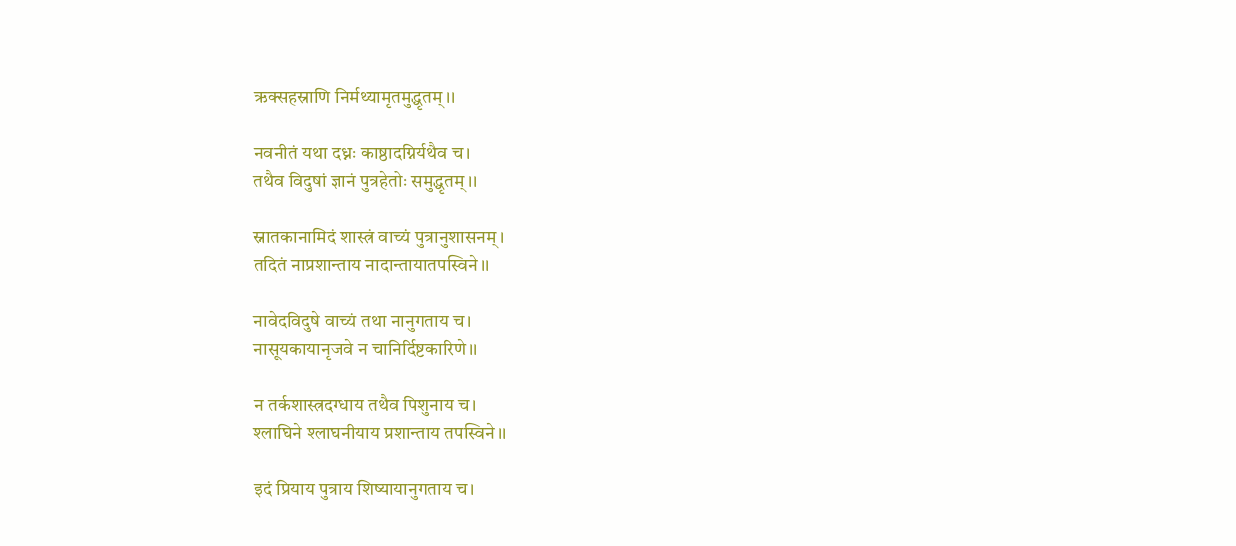ऋक्सहस्राणि निर्मथ्यामृतमुद्धृतम्।।

नवनीतं यथा दध्नः काष्ठादग्निर्यथैव च।
तथैव विदुषां ज्ञानं पुत्रहेतोः समुद्धृतम्।।

स्नातकानामिदं शास्त्रं वाच्यं पुत्रानुशासनम्।
तदितं नाप्रशान्ताय नादान्तायातपस्विने।।

नावेदविदुषे वाच्यं तथा नानुगताय च।
नासूयकायानृजवे न चानिर्दिष्टकारिणे।।

न तर्कशास्त्रदग्धाय तथैव पिशुनाय च।
श्लाघिने श्लाघनीयाय प्रशान्ताय तपस्विने।।

इदं प्रियाय पुत्राय शिष्यायानुगताय च।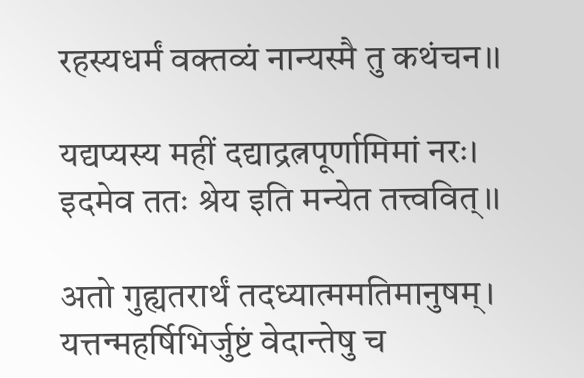रहस्यधर्मं वक्तव्यं नान्यस्मै तु कथंचन।।

यद्यप्यस्य महीं दद्याद्रत्नपूर्णामिमां नरः।
इदमेव ततः श्रेय इति मन्येत तत्त्ववित्।।

अतो गुह्यतरार्थं तदध्यात्ममतिमानुषम्।
यत्तन्महर्षिभिर्जुष्टं वेदान्तेषु च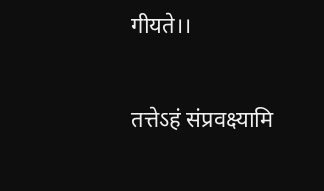गीयते।।

तत्तेऽहं संप्रवक्ष्यामि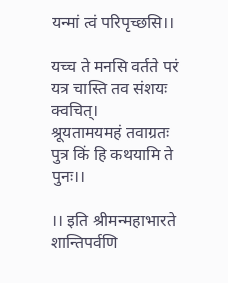यन्मां त्वं परिपृच्छसि।।

यच्च ते मनसि वर्तते परं
यत्र चास्ति तव संशयः क्वचित्।
श्रूयतामयमहं तवाग्रतः
पुत्र किं हि कथयामि ते पुनः।।

।। इति श्रीमन्महाभारते शान्तिपर्वणि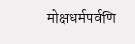मोक्षधर्मपर्वणि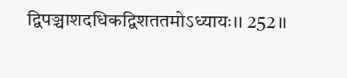द्विपञ्चाशदधिकद्विशततमोऽध्यायः।। 252।।